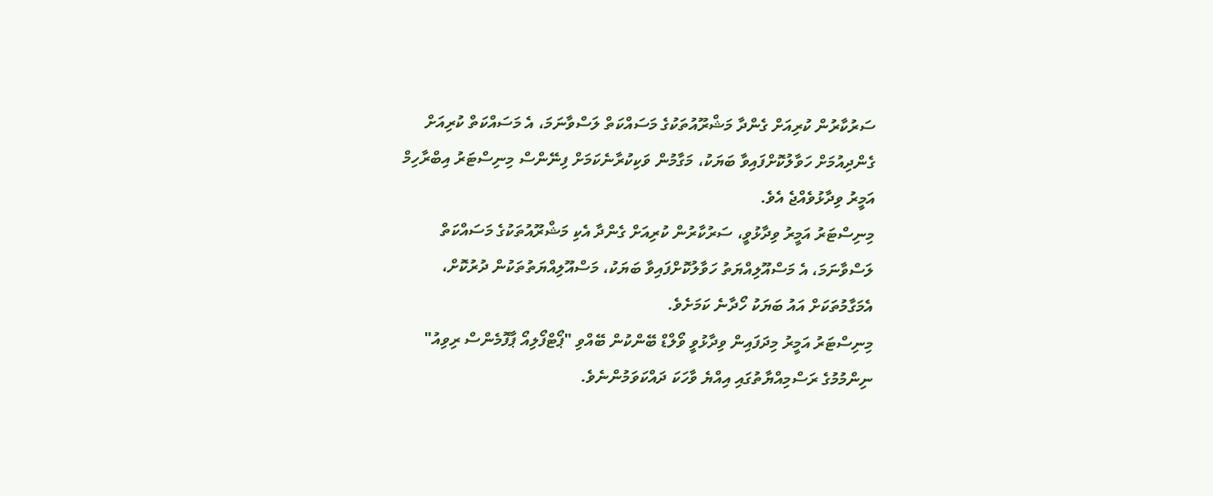ސަރުކާރުން ކުރިއަށް ގެންދާ މަޝްރޫއުތަކުގެ މަސައްކަތް ލަސްވާނަމަ، އެ މަސައްކަތް ކުރިއަށް ގެންދިއުމަށް ހަވާލުކޮށްފައިވާ ބަޔަކު، މަގާމުން ވަކިކުރާނެކަމަށް ފިނޭންސް މިނިސްޓަރު އިބްރާހިމް އަމީރު ވިދާޅުވެއްޖެ އެވެ.
މިނިސްޓަރު އަމީރު ވިދާޅުވީ، ސަރުކާރުން ކުރިއަށް ގެންދާ އެކި މަޝްރޫއުތަކުގެ މަސައްކަތް ލަސްވާނަމަ، އެ މަސްއޫލިއްޔަތު ހަވާލުކޮށްފައިވާ ބަޔަކު، މަސްއޫލިއްޔަތުތަކުން ދުރުކޮށް، އެމަގާމުތަކަށް އައު ބަޔަކު ހޯދާނެ ކަމަށެވެ.
މިނިސްޓަރު އަމީރު މިދަފައިން ވިދާޅުވީ ވޯލްޑް ބޭންކުން ބޭއްވި "ޕޯޓްފޯލިއޯ ޕާފޮމެންސް ރިވިއު" ނިންމުމުގެ ރަސްމިއްޔާތުގައި އިއްޔެ ވާހަކަ ދައްކަވަމުންނެވެ.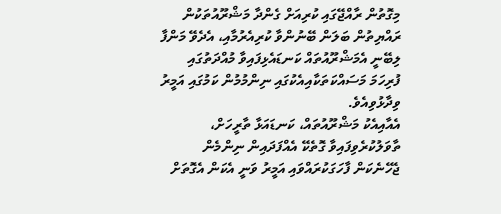މިގޮތުން ރާއްޖޭގައި ކުރިއަށް ގެންދާ މަޝްރޫއުތަކުން ރައްޔިތުން ބަލަން ބޭނުންވާ ކުރިއެރުމާއި، އެދެވޭ މަންފާ ލިބޭނީ އެމަޝްރޫއުތައް ކަނޑައެޅިފައިވާ މުއްދަތުގައި ފުރިހަމަ މަސައްކަތަކާއިއެކުގައި ނިންމުމުން ކަމުގައި އަމީރު ވިދާޅުވިއެވެ.
އެއާއިއެކު މަޝްރޫއުތައް، ކަނޑައަޅާ ތާރީހަށް، ތާވަލުކުރެވިފައިވާ ގޮތެކޭ އެއްފަދައިން ނިންމެން ޖެހޭނެކަން ފާހަގަކުރައްވައި އަމީރު ވަނީ އެކަން އެގޮތަށް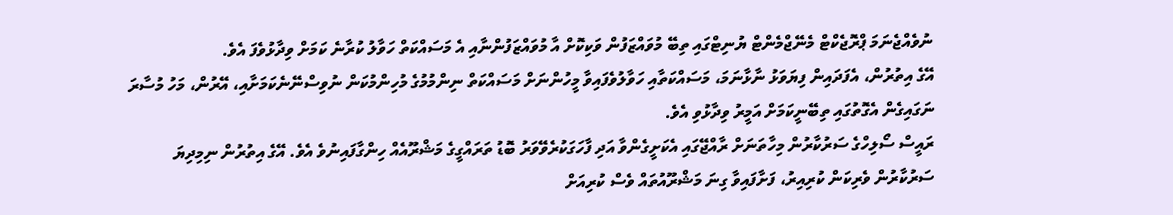ނުވެއްޖެނަމަ ޕްރޮޖެކްޓް މެނޭޖްމެންޓް ޔުނިޓްގައި ތިބޭ މުވައްޒަފުން ވަކިކޮށް އާ މުވައްޒަފުންނާއި އެ މަސައްކަތް ހަވާލު ކުރާނެ ކަމަށް ވިދާޅުވެފަ އެވެ.
އޭގެ އިތުރުން، އެފަދައިން ފިޔަވަޅު ނާޅާނަމަ، މަސައްކަތާއި ހަވާލުވެފައިވާ މީހުންނަށް މަސައްކަތް ނިންމުމުގެ މުހިންމުކަން ނުވިސްނޭނެކަމަށާއި، އޭރުން، މަހު މުސާރަ ނަގައިގެން އެގޮތުގައި ތިބޭނީކަމަށް އަމީރު ވިދާޅުވި އެވެ.
ރައީސް ސޯލިހްގެ ސަރުކާރުން މިހާތަނަށް ރާއްޖޭގައި އެކަށީގެންވާ އަދި ފާހަގަކުރެވޭވަރު ބޮޑު ތަރައްގީގެ މަޝްރޫއެއް ހިންގާފައިނުވެ އެވެ. އޭގެ އިތުރުން ނިމިދިޔަ ސަރުކާރުން ވެރިކަން ކުރިއިރު، ފަށާފައިވާ ގިނަ މަޝްރޫއުތައް ވެސް ކުރިއަށް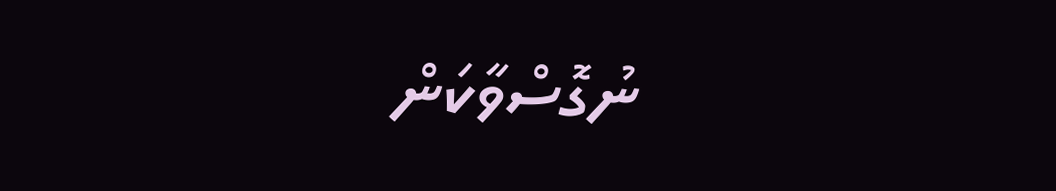ނުގޮސްވާކަން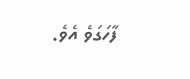ފާހަގަވެ އެވެ.